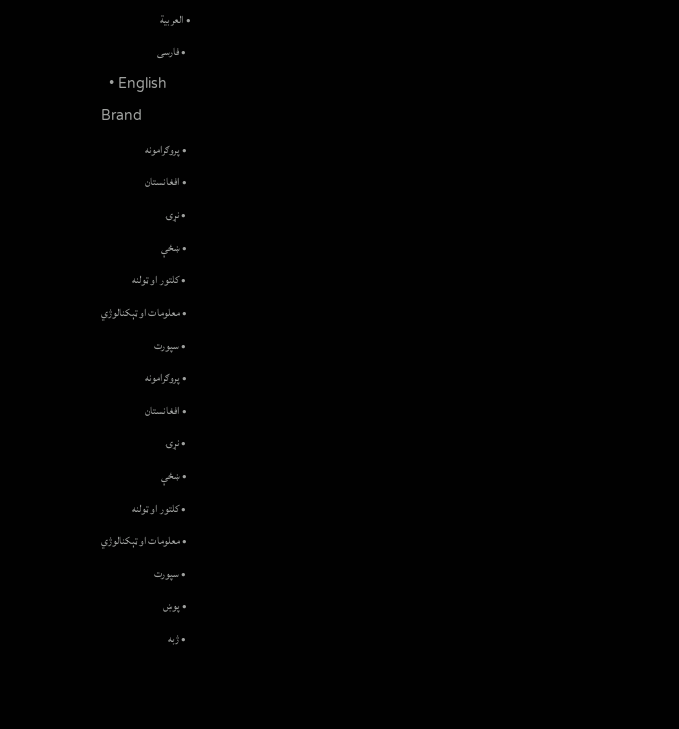• العربية
  • فارسی
  • English
Brand
  • پروګرامونه
  • افغانستان
  • نړۍ
  • ښځې
  • کلتور او ټولنه
  • معلومات او ټېکنالوژي
  • سپورت
  • پروګرامونه
  • افغانستان
  • نړۍ
  • ښځې
  • کلتور او ټولنه
  • معلومات او ټېکنالوژي
  • سپورت
  • پوښ
  • ژبه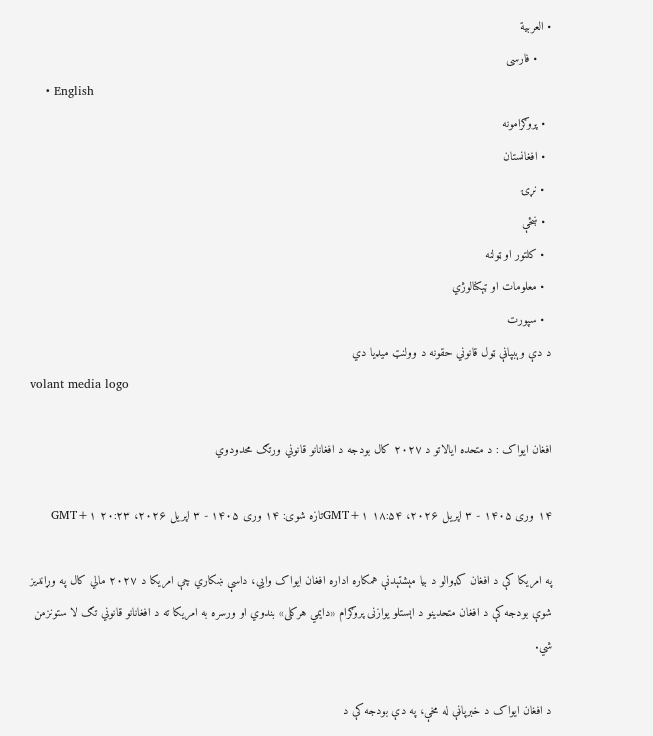• العربية
    • فارسی
    • English
  • پروګرامونه
  • افغانستان
  • نړۍ
  • ښځې
  • کلتور او ټولنه
  • معلومات او ټېکنالوژي
  • سپورت
د دې وېبپاڼې ټول قانوني حقونه د وولنټ میډیا دي
volant media logo

افغان ایواک : د متحده ایالاتو د ۲۰۲۷ کال بودجه د افغانانو قانوني ورتګ محدودوي

۱۴ وری ۱۴۰۵ - ۳ اپریل ۲۰۲۶، ۱۸:۵۴ GMT+۱تازه شوی: ۱۴ وری ۱۴۰۵ - ۳ اپریل ۲۰۲۶، ۲۰:۲۳ GMT+۱

په امریکا کې د افغان کډوالو د بیا مېشتېدنې همکاره اداره افغان ایواک وایي، داسې ښکاري چې امریکا د ۲۰۲۷ مالي کال په وړاندیز شوې بودجه کې د افغان متحدینو د اېستلو یوازنی پروګرام «دایمي هرکلی» بندوي او ورسره به امریکا ته د افغانانو قانوني تګ لا ستونزمن شي.

د افغان ایواک د خبرپاڼې له مخې، په دې بودجه کې د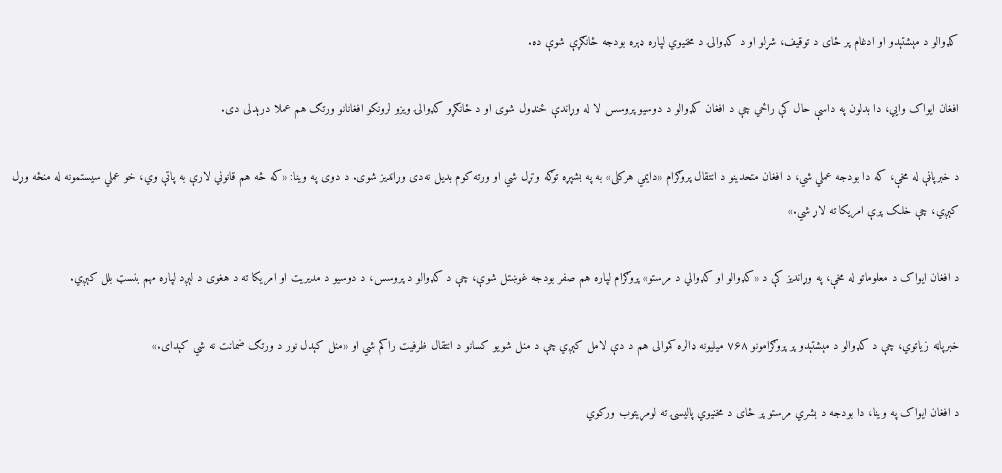کډوالو د مېشتېدو او ادغام پر ځای د توقیف، شړلو او د کډوالۍ د مخنیوي لپاره ډېره بودجه ځانګړې شوې ده.

افغان ایواک وایي، دا بدلون په داسې حال کې راځي چې د افغان کډوالو د دوسیو پروسس لا له وړاندې ځنډول شوی او د ځانګړو کډوالۍ ویزو لرونکو افغانانو ورتګ هم عملا درېدلی دی.

د خبرپاڼې له مخې، که دا بودجه عملي شي، د افغان متحدینو د انتقال پروګرام «دایمي هرکلی» به په بشپړه توګه وتړل شي او ورته کوم بدیل نه‌دی وړاندیز شوی. د دوی په وینا: «که څه هم قانوني لارې به پاتې وي، خو عملي سیستمونه له منځه وړل کېږي، چې خلک پرې امریکا ته لاړ شي.»

د افغان ایواک د معلوماتو له مخې، په وړاندیز کې د «کډوالو او کډوالي د مرستو» پروګرام لپاره هم صفر بودجه غوښتل شوې، چې د کډوالو د پروسس، د دوسیو د مدیریت او امریکا ته د هغوی د لېږد لپاره مهم بنسټ بلل کېږي.

خبرپاڼه زیاتوي، چې د کډوالو د مېشتېدو پر پروګرامونو ۷۶۸ میلیونه ډالره کموالی هم د دې لامل کېږي چې د منل شویو کسانو د انتقال ظرفیت راکم شي او «منل کېدل نور د ورتګ ضمانت نه شي کېدای.»

د افغان ایواک په وینا، دا بودجه د بشري مرستو پر ځای د مخنیوي پالیسۍ ته لومړیتوب ورکوي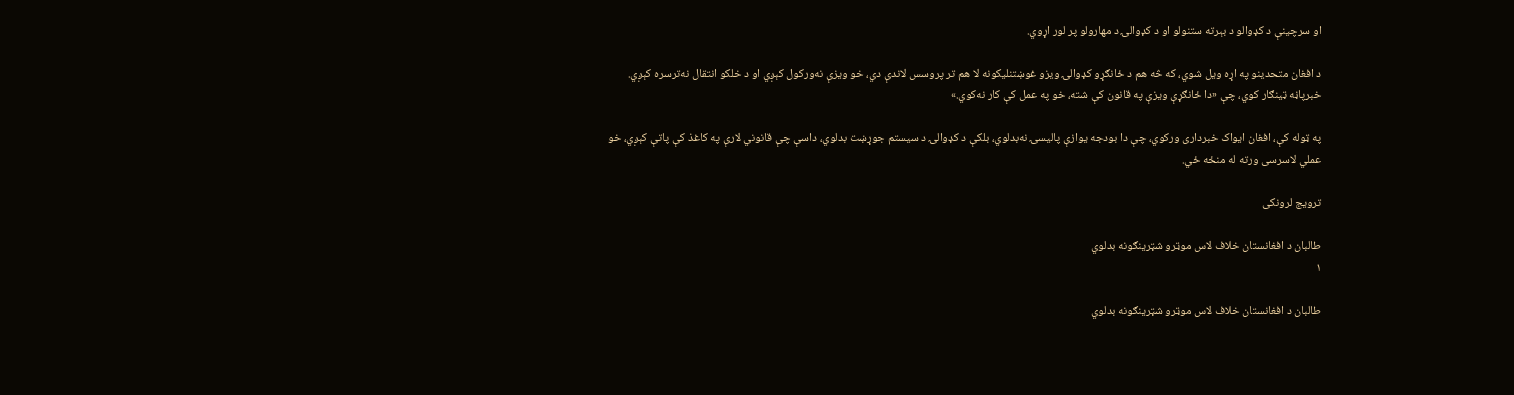او سرچینې د کډوالو د بېرته ستنولو او د کډوالۍ د مهارولو پر لور اړوي.

د افغان متحدینو په اړه ویل شوي، که څه هم د ځانګړو کډوالۍ ویزو غوښتنلیکونه لا هم تر پروسس لاندې دي، خو ویزې نه‌ورکول کېږي او د خلکو انتقال نه‌ترسره کېږي. خبرپاڼه ټینګار کوي، چې «دا ځانګړې ویزې په قانون کې شته، خو په عمل کې کار نه‌کوي.»

په ټوله کې، افغان ایواک خبرداری ورکوي، چې دا بودجه یوازې پالیسۍ نه‌بدلوي، بلکې د کډوالۍ د سیستم جوړښت بدلوي، داسې چې قانوني لارې په کاغذ کې پاتې کېږي، خو عملي لاسرسی ورته له منځه ځي.

ترویج لرونکی

طالبان د افغانستان خلاف لاس موټرو شټرینګونه بدلوي
۱

طالبان د افغانستان خلاف لاس موټرو شټرینګونه بدلوي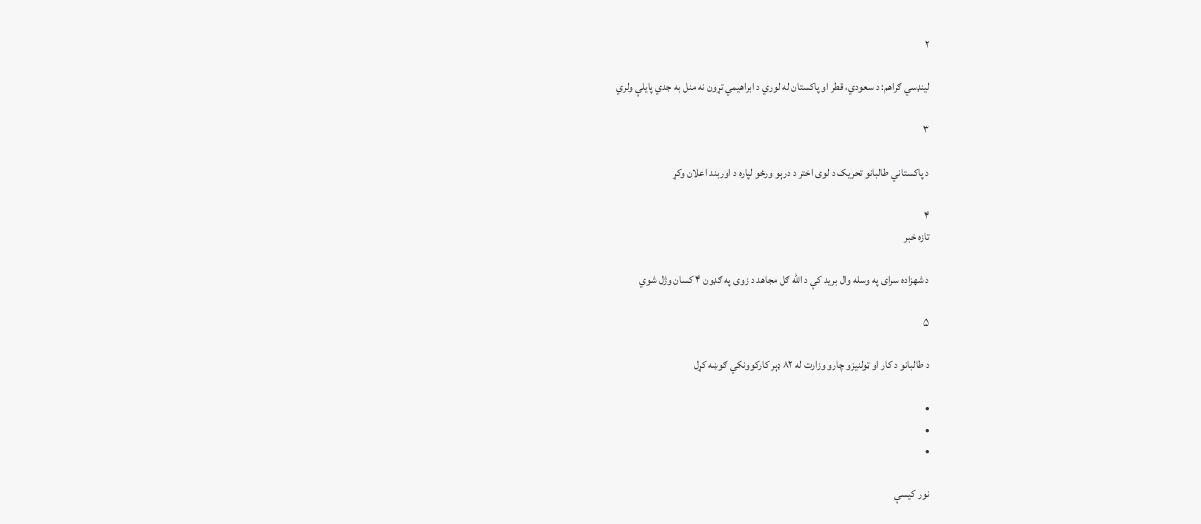۲

لينډسي ګراهم: د سعودي، قطر او پاکستان له لوري د ابراهیمي تړون نه منل به جدي پایلې ولري

۳

د پاکستاني طالبانو تحریک د لوی اختر د درېو ورځو لپاره د اوربند اعلان وکړ

۴
تازه خبر

د شهزاده سرای په وسله وال برید کې د الله ګل مجاهد د زوی په ګډون ۴ کسان وژل شوي

۵

د طالبانو د کار او ټولنیزو چارو وزارت له ۸۲ ډېر کارکوونکي ګوښه کړل

•
•
•

نور کیسې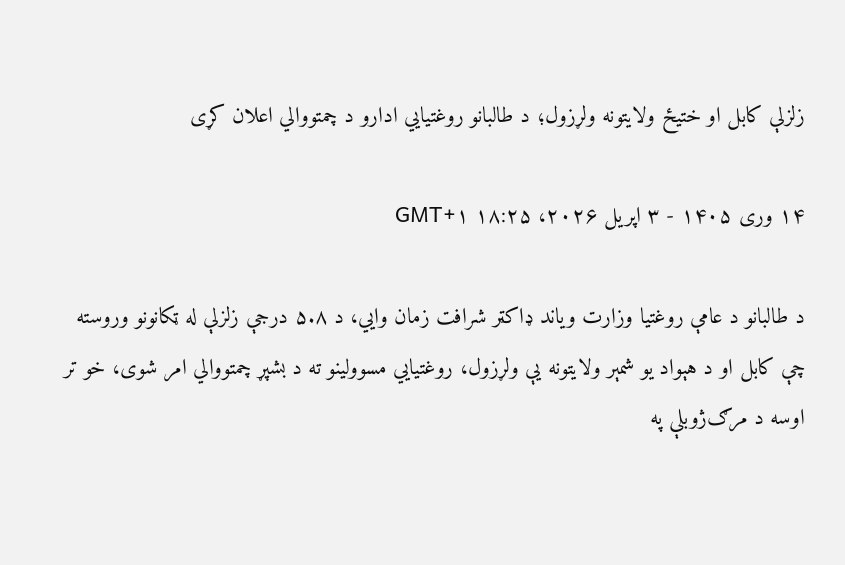زلزلې کابل او ختیځ ولایتونه ولړزول؛ د طالبانو روغتیايي ادارو د چمتووالي اعلان کړی

۱۴ وری ۱۴۰۵ - ۳ اپریل ۲۰۲۶، ۱۸:۲۵ GMT+۱

د طالبانو د عامې روغتیا وزارت ویاند ډاکټر شرافت زمان وايي، د ۵.۸ درجې زلزلې له ټکانونو وروسته چې کابل او د هېواد یو شمېر ولایتونه یې ولړزول، روغتیايي مسوولینو ته د بشپړ چمتووالي امر شوی، خو تر اوسه د مرګ‌ژوبلې په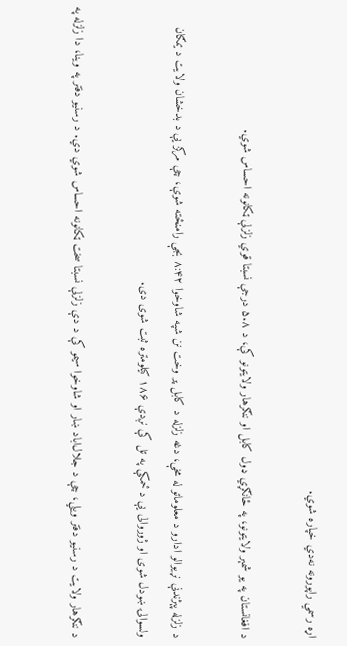اړه رسمي راپورونه نه‌دي خپاره شوي.

د افغانستان په یو شمېر ولایتونو، په ځانګړي ډول کابل او ننګرهار ولایتونو کې، د ۵.۸ درجې نسبتا قوي زلزلې ټکانونه احساس شوي.

د زلزله پېژندنې نړیوالو ادارو د معلوماتو له مخې، دغه زلزله د کابل پر وخت نن شپه شاوخوا ۸:۴۲ بجې رامنځته شوې، چې مرکز یې د بدخشان ولایت د یمګان ولسوالۍ ښودل شوی او ژوروالی یې د ځمکې په تل کې نږدې ۱۸۶ کیلومتره ثبت شوی دی.

د ننګرهار ولایت د رسنیو دفتر ویلي، چې د جلال‌اباد ښار او شاوخوا سیمو کې د دې زلزلې نسبتا سخت ټکانونه احساس شوي دي. د رسنیو دفتر په وینا، دا زلزله په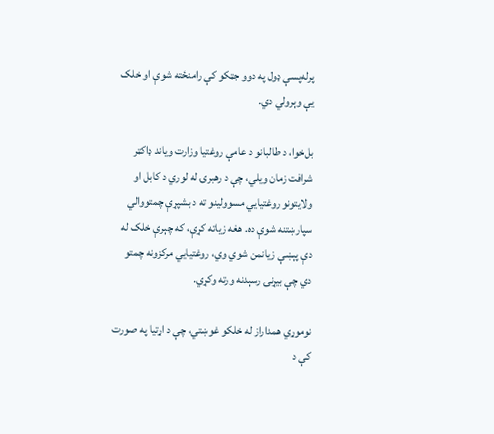پرله‌پسې ډول په دوو جټکو کې رامنځته شوې او خلک یې وېرولي دي.

بل‌خوا، د طالبانو د عامې روغتیا وزارت ویاند ډاکټر شرافت زمان ویلي، چې د رهبرۍ له لوري د کابل او ولایتونو روغتیايي مسوولینو ته د بشپړې چمتووالي سپارښتنه شوې ده. هغه زیاته کړې، که چېرې خلک له دې پېښې زیانمن شوي وي، روغتیايي مرکزونه چمتو دي چې بیړنۍ رسېدنه ورته وکړي.

نوموړي همداراز له خلکو غوښتي، چې د اړتیا په صورت کې د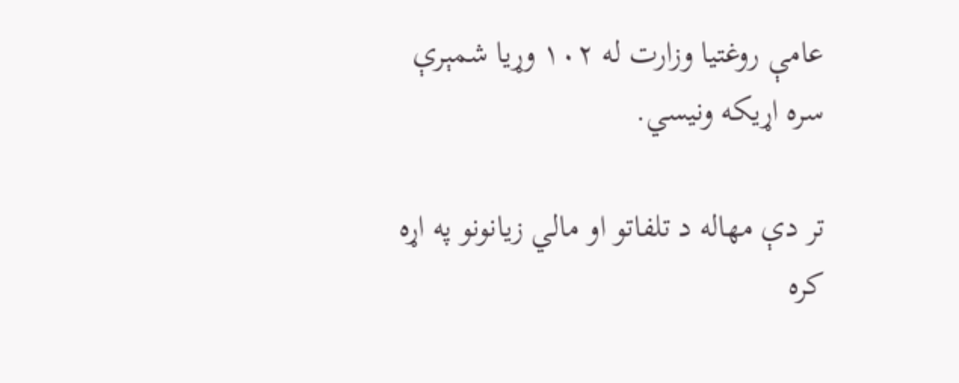عامې روغتیا وزارت له ۱۰۲ وړیا شمېرې سره اړیکه ونیسي.

تر دې مهاله د تلفاتو او مالي زیانونو په اړه کره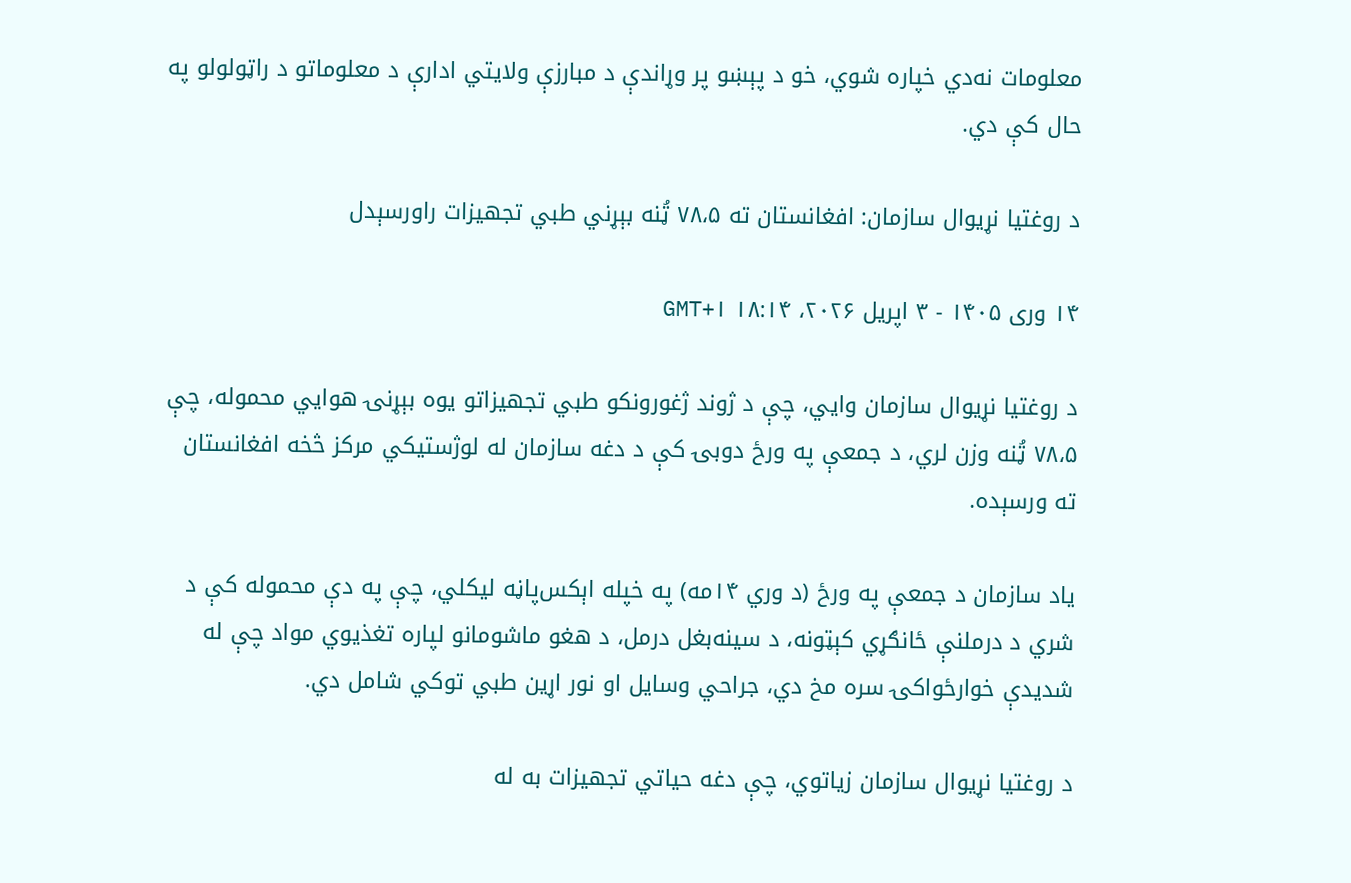معلومات نه‌دي خپاره شوي، خو د پېښو پر وړاندې د مبارزې ولایتي ادارې د معلوماتو د راټولولو په حال کې دي.

د روغتیا نړیوال سازمان: افغانستان ته ۷۸،۵ ټُنه بېړني طبي تجهيزات راورسېدل

۱۴ وری ۱۴۰۵ - ۳ اپریل ۲۰۲۶، ۱۸:۱۴ GMT+۱

د روغتیا نړیوال سازمان وايي، چې د ژوند ژغورونکو طبي تجهیزاتو یوه بېړنۍ هوايي محموله، چې ۷۸،۵ ټُنه وزن لري، د جمعې په ورځ دوبۍ کې د دغه سازمان له لوژستیکي مرکز څخه افغانستان ته ورسېده.

یاد سازمان د جمعې په ورځ (د وري ۱۴مه) په خپله اېکس‌پاڼه لیکلي، چې په دې محموله کې د شري د درملنې ځانګړي کېټونه، د سینه‌بغل درمل، د هغو ماشومانو لپاره تغذیوي مواد چې له شدیدې خوارځواکۍ سره مخ دي، جراحي وسایل او نور اړین طبي توکي شامل دي.

د روغتیا نړیوال سازمان زیاتوي، چې دغه حیاتي تجهیزات به له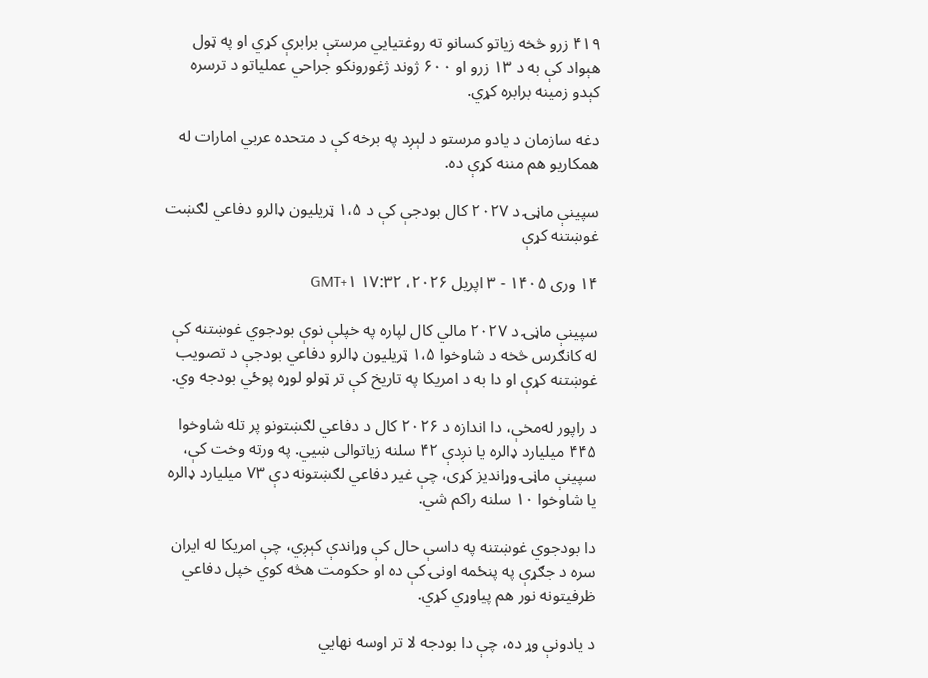۴۱۹ زرو څخه زیاتو کسانو ته روغتیايي مرستې برابرې کړي او په ټول هېواد کې به د ۱۳ زرو او ۶۰۰ ژوند ژغورونکو جراحي عملیاتو د ترسره کېدو زمینه برابره کړي.

دغه سازمان د یادو مرستو د لېږد په برخه کې د متحده عربي امارات له همکاریو هم مننه کړې ده.

سپینې ماڼۍ د ۲۰۲۷ کال بودجې کې د ۱،۵ ټریلیون ډالرو دفاعي لګښت غوښتنه کړې

۱۴ وری ۱۴۰۵ - ۳ اپریل ۲۰۲۶، ۱۷:۳۲ GMT+۱

سپینې ماڼۍ د ۲۰۲۷ مالي کال لپاره په خپلې نوې بودجوي غوښتنه کې له کانګرس څخه د شاوخوا ۱،۵ ټریلیون ډالرو دفاعي بودجې د تصویب غوښتنه کړې او دا به د امریکا په تاریخ کې تر ټولو لوړه پوځي بودجه وي.

د راپور له‌مخې، دا اندازه د ۲۰۲۶ کال د دفاعي لګښتونو پر تله شاوخوا ۴۴۵ میلیارد ډالره یا نږدې ۴۲ سلنه زیاتوالی ښيي. په ورته وخت کې، سپینې ماڼۍ وړاندیز کړی، چې غیر دفاعي لګښتونه دې ۷۳ میلیارد ډالره یا شاوخوا ۱۰ سلنه راکم شي.

دا بودجوي غوښتنه په داسې حال کې وړاندې کېږي، چې امریکا له ایران سره د جګړې په پنځمه اونۍ کې ده او حکومت هڅه کوي خپل دفاعي ظرفیتونه نور هم پیاوړي کړي.

د یادونې وړ ده، چې دا بودجه لا تر اوسه نهايي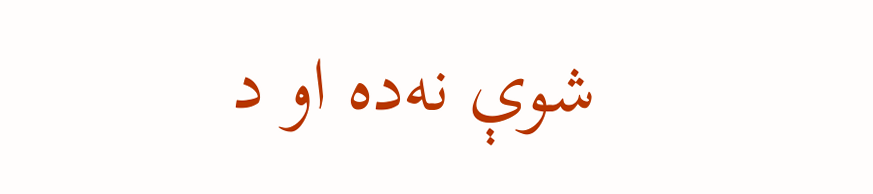شوې نه‌ده او د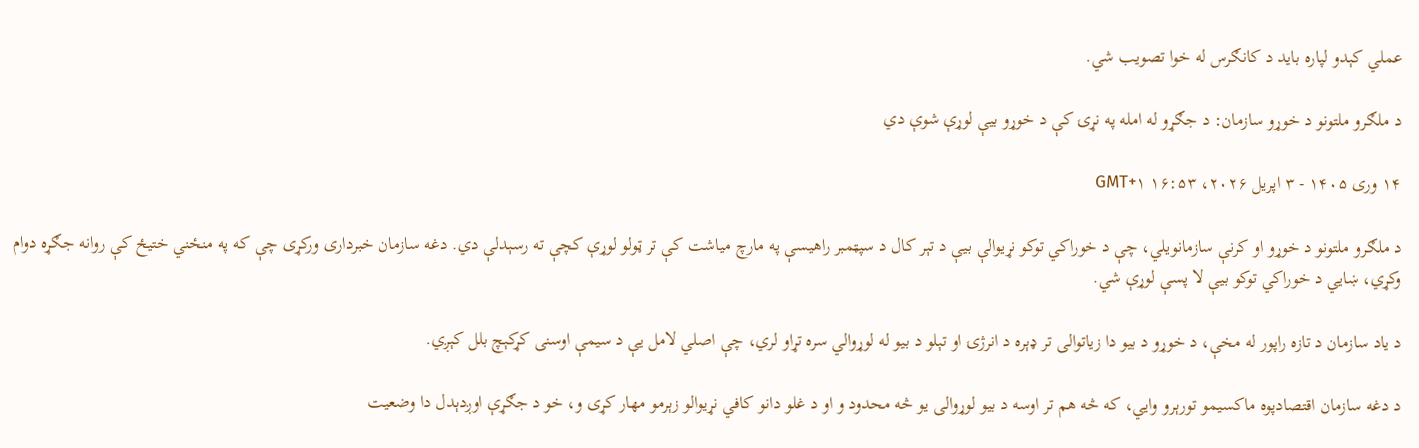عملي کېدو لپاره باید د کانګرس له خوا تصویب شي.

د ملګرو ملتونو د خوړو سازمان: د جګړو له امله په نړۍ کې د خوړو بیې لوړې شوې دي

۱۴ وری ۱۴۰۵ - ۳ اپریل ۲۰۲۶، ۱۶:۵۳ GMT+۱

د ملګرو ملتونو د خوړو او کرنې سازمانویلي، چې د خوراکي توکو نړیوالې بیې د تېر کال د سپټمبر راهیسې په مارچ میاشت کې تر ټولو لوړې کچې ته رسېدلې دي. دغه سازمان خبرداری ورکړی چې که په منځني ختیځ کې روانه جګړه دوام وکړي، ښايي د خوراکي توکو بیې لا پسې لوړې شي.

د یاد سازمان د تازه راپور له مخې، د خوړو د بیو دا زیاتوالی تر ډېره د انرژۍ او تېلو د بیو له لوړوالي سره تړاو لري، چې اصلي لامل یې د سیمې اوسنی کړکېچ بلل کېږي.

د دغه سازمان اقتصادپوه ماکسیمو تورېرو وایي، که څه هم تر اوسه د بیو لوړوالی یو څه محدود و او د غلو دانو کافي نړیوالو زېرمو مهار کړی و، خو د جګړې اوږدېدل دا وضعیت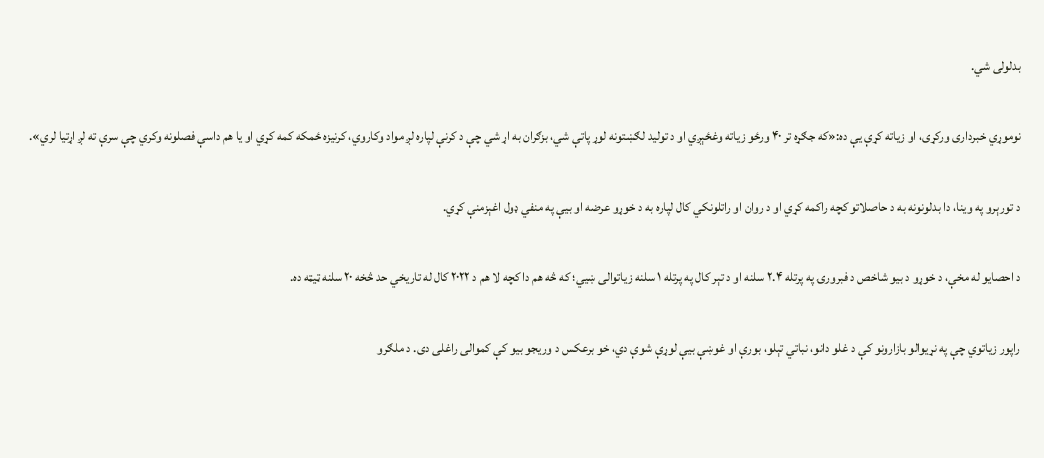بدلولی شي.

نوموړي خبرداری ورکړی، او زیاته کړې یې ده:«که جګړه تر ۴۰ ورځو زیاته وغځېږي او د تولید لګښتونه لوړ پاتې شي، بزګران به اړ شي چې د کرنې لپاره لږ مواد وکاروي، کرنیزه ځمکه کمه کړي او یا هم داسې فصلونه وکري چې سرې ته لږ اړتیا لري».

د تورېرو په وینا، دا بدلونونه به د حاصلاتو کچه راکمه کړي او د روان او راتلونکي کال لپاره به د خوړو عرضه او بیې په منفي ډول اغېزمنې کړي.

د احصایو له مخې، د خوړو د بیو شاخص د فبرورۍ په پرتله ۲.۴ سلنه او د تېر کال په پرتله ۱ سلنه زیاتوالی ښيي؛ که څه هم دا کچه لا هم د ۲۰۲۲ کال له تاریخي حد څخه ۲۰ سلنه ټیټه ده.

راپور زیاتوي چې په نړیوالو بازارونو کې د غلو دانو، نباتي تېلو، بورې او غوښې بیې لوړې شوې دي، خو برعکس د وریجو بیو کې کموالی راغلی دی. د ملګرو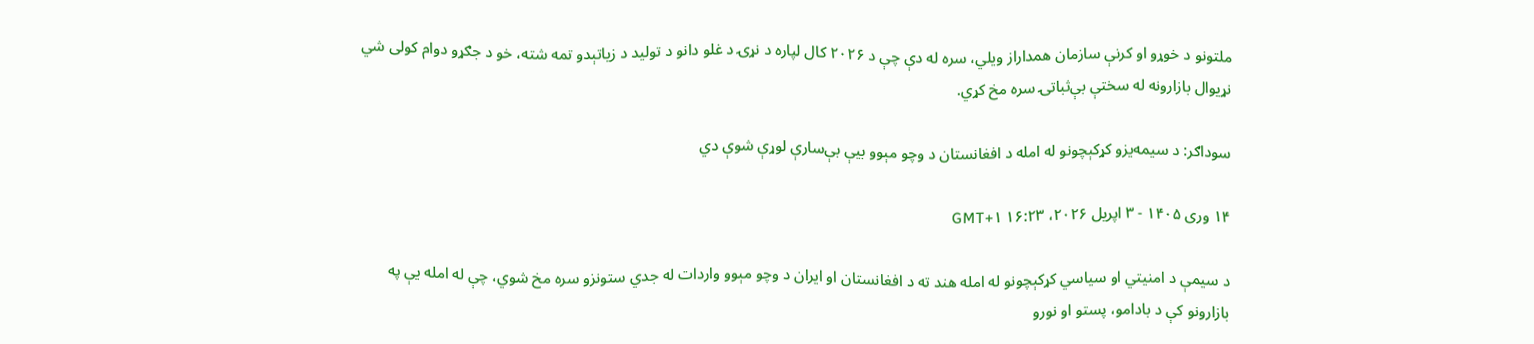ملتونو د خوړو او کرنې سازمان همداراز ویلي، سره له دې چې د ۲۰۲۶ کال لپاره د نړۍ د غلو دانو د تولید د زیاتېدو تمه شته، خو د جګړو دوام کولی شي نړیوال بازارونه له سختې بې‌ثباتۍ سره مخ کړي.

سوداګر: د سیمه‌‌یزو کړکېچونو له امله د افغانستان د وچو مېوو بیې بې‌سارې لوړې شوې دي

۱۴ وری ۱۴۰۵ - ۳ اپریل ۲۰۲۶، ۱۶:۲۳ GMT+۱

د سیمې د امنیتي او سیاسي کړکېچونو له امله هند ته د افغانستان او ایران د وچو مېوو واردات له جدي ستونزو سره مخ شوي، چې له امله یې په بازارونو کې د بادامو، پستو او نورو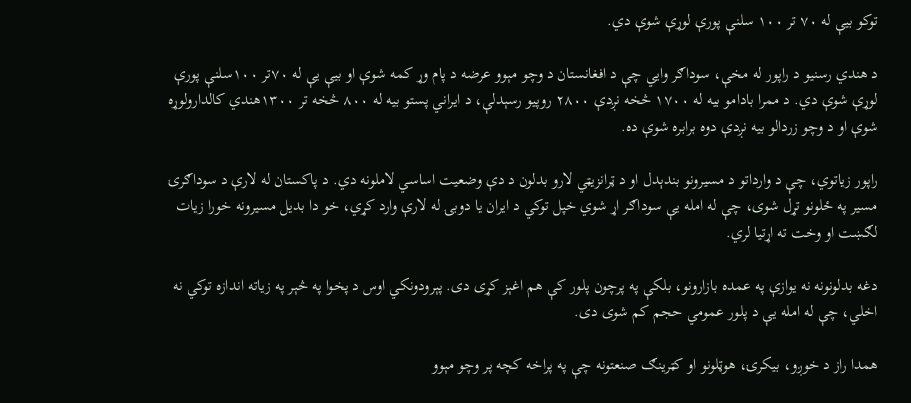توکو بیې له ۷۰ تر ۱۰۰ سلنې پورې لوړې شوې دي.

د هندي رسنیو د راپور له مخې، سوداګر وایي چې د افغانستان د وچو مېوو عرضه د پام وړ کمه شوې او بیې یې له ۷۰تر ۱۰۰سلنې پورې لوړې شوې دي. د ممرا بادامو بیه له ۱۷۰۰ څخه نږدې ۲۸۰۰ روپیو رسېدلې، د ایراني پستو بیه له ۸۰۰ څخه تر ۱۳۰۰هندي کالدارولوړه شوې او د وچو زردالو بیه نږدې دوه برابره شوې ده.

راپور زیاتوي، چې د وارداتو د مسیرونو بندېدل او د ټرانزیټي لارو بدلون د دې وضعیت اساسي لاملونه دي. د پاکستان له لارې د سوداګرۍ مسیر په ځلونو تړل شوی، چې له امله یې سوداګر اړ شوي خپل توکي د ایران یا دوبۍ له لارې وارد کړي، خو دا بدیل مسیرونه خورا زیات لګښت او وخت ته اړتیا لري.

دغه بدلونونه نه یوازې په عمده بازارونو، بلکې په پرچون پلور کې هم اغېز کړی دی. پېرودونکي اوس د پخوا په څېر په زیاته اندازه توکي نه اخلي، چې له امله یې د پلور عمومي حجم کم شوی دی.

همدا راز د خوږو، بیکرۍ، هوټلونو او کټرینګ صنعتونه چې په پراخه کچه پر وچو مېوو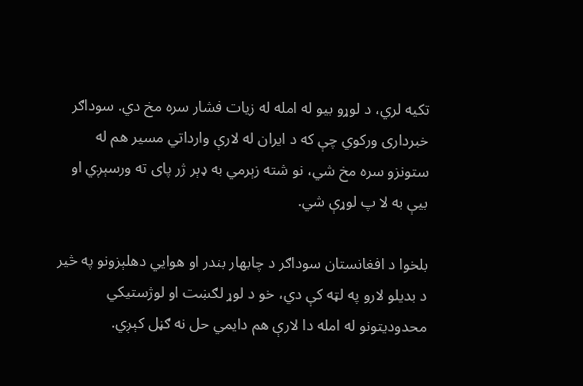تکیه لري، د لوړو بیو له امله له زیات فشار سره مخ دي. سوداګر خبرداری ورکوي چې که د ایران له لارې وارداتي مسیر هم له ستونزو سره مخ شي، نو شته زېرمي به ډېر ژر پای ته ورسېږي او بیې به لا پ لوړې شي.

بلخوا د افغانستان سوداګر د چابهار بندر او هوايي دهلېزونو په څیر د بدیلو لارو په لټه کې دي، خو د لوړ لګښت او لوژستیکي محدودیتونو له امله دا لارې هم دایمي حل نه ګڼل کېږي.